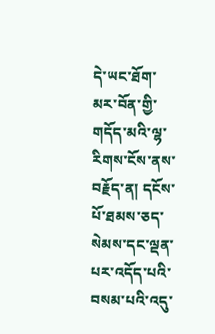དེ་ཡང་ཐོག་མར་བོན་གྱི་གདོད་མའི་ལྷ་རིགས་ངོས་ནས་བརྗོད་ན། དངོས་པོ་ཐམས་ཅད་སེམས་དང་ལྡན་པར་འདོད་པའི་བསམ་པའི་འདུ་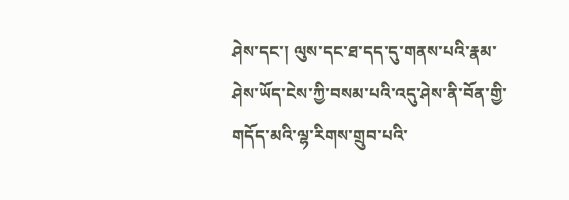ཤེས་དང་། ལུས་དང་ཐ་དད་དུ་གནས་པའི་རྣམ་ཤེས་ཡོད་ངེས་ཀྱི་བསམ་པའི་འདུ་ཤེས་ནི་བོན་གྱི་གདོད་མའི་ལྷ་རིགས་གྲུབ་པའི་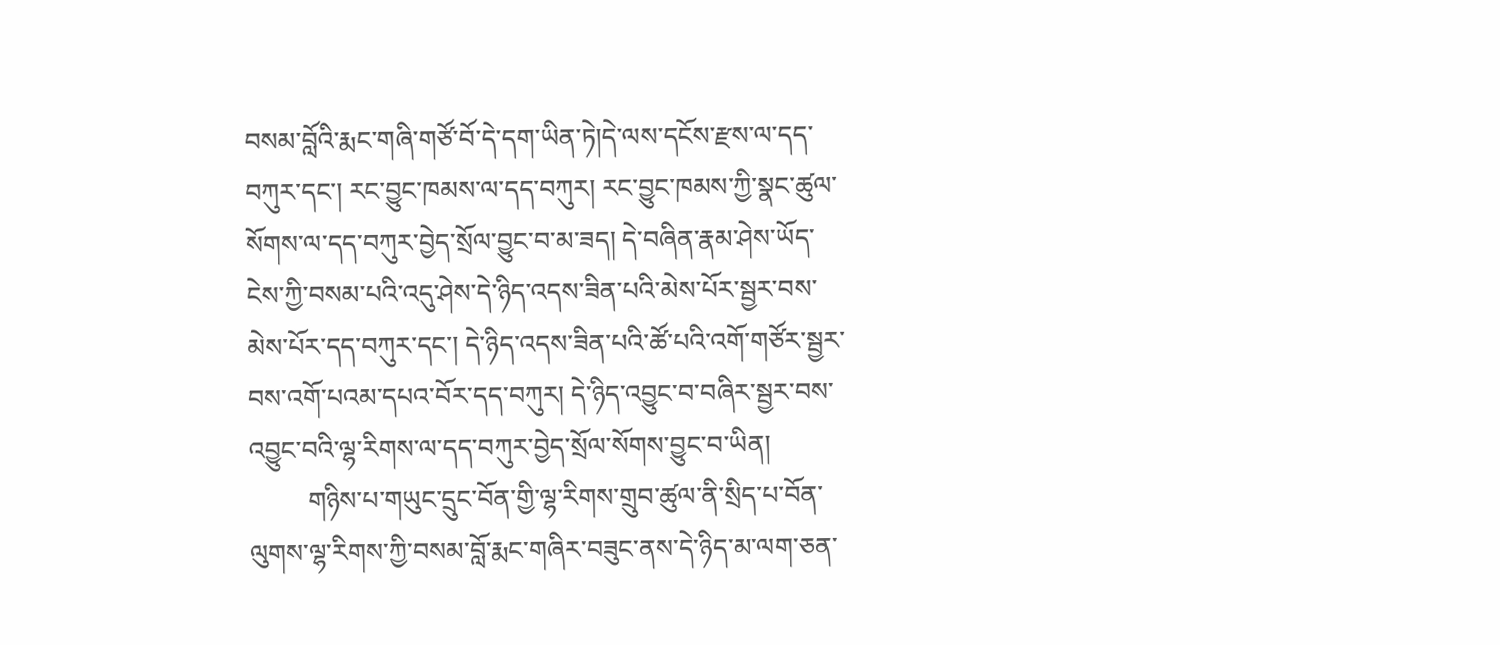བསམ་བློའི་རྨང་གཞི་གཙོ་བོ་དེ་དག་ཡིན་ཏེ།དེ་ལས་དངོས་རྫས་ལ་དད་བཀུར་དང་། རང་བྱུང་ཁམས་ལ་དད་བཀུར། རང་བྱུང་ཁམས་ཀྱི་སྣང་ཚུལ་སོགས་ལ་དད་བཀུར་བྱེད་སྲོལ་བྱུང་བ་མ་ཟད། དེ་བཞིན་རྣམ་ཤེས་ཡོད་ངེས་ཀྱི་བསམ་པའི་འདུ་ཤེས་དེ་ཉིད་འདས་ཟིན་པའི་མེས་པོར་སྦྱར་བས་མེས་པོར་དད་བཀུར་དང་། དེ་ཉིད་འདས་ཟིན་པའི་ཚོ་པའི་འགོ་གཙོར་སྦྱར་བས་འགོ་པའམ་དཔའ་བོར་དད་བཀུར། དེ་ཉིད་འབྱུང་བ་བཞིར་སྦྱར་བས་འབྱུང་བའི་ལྷ་རིགས་ལ་དད་བཀུར་བྱེད་སྲོལ་སོགས་བྱུང་བ་ཡིན།
         གཉིས་པ་གཡུང་དྲུང་བོན་གྱི་ལྷ་རིགས་གྲུབ་ཚུལ་ནི་སྲིད་པ་བོན་ལུགས་ལྷ་རིགས་ཀྱི་བསམ་བློ་རྨང་གཞིར་བཟུང་ནས་དེ་ཉིད་མ་ལག་ཅན་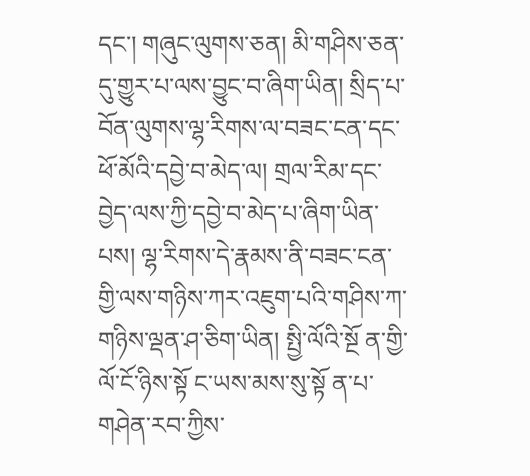དང་། གཞུང་ལུགས་ཅན། མི་གཤིས་ཅན་དུ་གྱུར་པ་ལས་བྱུང་བ་ཞིག་ཡིན། སྲིད་པ་བོན་ལུགས་ལྷ་རིགས་ལ་བཟང་ངན་དང་ཕོ་མོའི་དབྱེ་བ་མེད་ལ། གྲལ་རིམ་དང་བྱེད་ལས་ཀྱི་དབྱེ་བ་མེད་པ་ཞིག་ཡིན་པས། ལྷ་རིགས་དེ་རྣམས་ནི་བཟང་ངན་གྱི་ལས་གཉིས་ཀར་འཇུག་པའི་གཤིས་ཀ་གཉིས་ལྡན་ཤ་ཅིག་ཡིན། སྤྱི་ལོའི་སྔོ ན་གྱི་ལོ་ངོ་ཉིས་སྟོ ང་ཡས་མས་སུ་སྟོ ན་པ་གཤེན་རབ་ཀྱིས་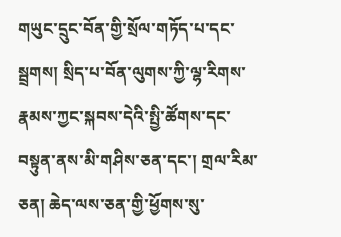གཡུང་དྲུང་བོན་གྱི་སྲོལ་གཏོད་པ་དང་སྦྲགས། སྲིད་པ་བོན་ལུགས་ཀྱི་ལྷ་རིགས་རྣམས་ཀྱང་སྐབས་དེའི་སྤྱི་ཚོགས་དང་བསྟུན་ནས་མི་གཤིས་ཅན་དང་། གྲལ་རིམ་ཅན། ཆེད་ལས་ཅན་གྱི་ཕྱོགས་སུ་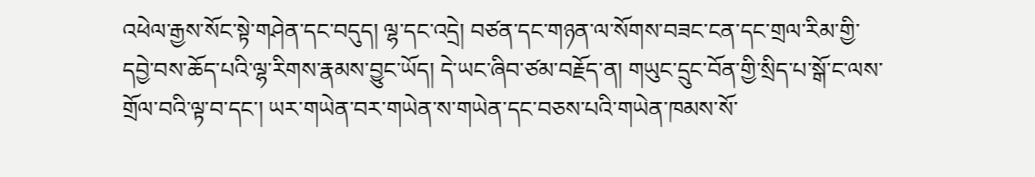འཕེལ་རྒྱས་སོང་སྟེ་གཤེན་དང་བདུད། ལྷ་དང་འདྲེ། བཙན་དང་གཉན་ལ་སོགས་བཟང་ངན་དང་གྲལ་རིམ་གྱི་དབྱེ་བས་ཆོད་པའི་ལྷ་རིགས་རྣམས་བྱུང་ཡོད། དེ་ཡང་ཞིབ་ཙམ་བརྗོད་ན། གཡུང་དྲུང་བོན་གྱི་སྲིད་པ་སྒོ་ང་ལས་གྲོལ་བའི་ལྟ་བ་དང་། ཡར་གཡེན་བར་གཡེན་ས་གཡེན་དང་བཅས་པའི་གཡེན་ཁམས་སོ་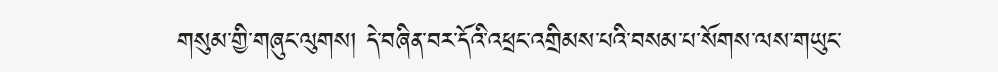གསུམ་གྱི་གཞུང་ལུགས། དེ་བཞིན་བར་དོའི་འཕྲང་འགྲིམས་པའི་བསམ་པ་སོགས་ལས་གཡུང་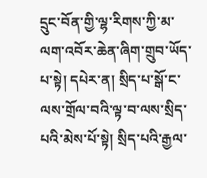དྲུང་བོན་གྱི་ལྷ་རིགས་ཀྱི་མ་ལག་འབོར་ཆེན་ཞིག་གྲུབ་ཡོད་པ་སྟེ། དཔེར་ན། སྲིད་པ་སྒོ་ང་ལས་གྲོལ་བའི་ལྟ་བ་ལས་སྲིད་པའི་མེས་པོ་སྟེ། སྲིད་པའི་རྒྱལ་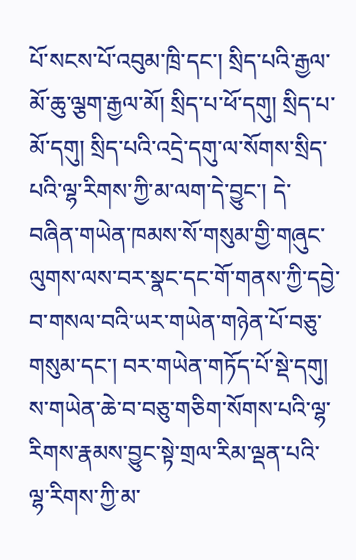པོ་སངས་པོ་འབུམ་ཁྲི་དང་། སྲིད་པའི་རྒྱལ་མོ་ཆུ་ལྕག་རྒྱལ་མོ། སྲིད་པ་ཕོ་དགུ། སྲིད་པ་མོ་དགུ། སྲིད་པའི་འདྲེ་དགུ་ལ་སོགས་སྲིད་པའི་ལྷ་རིགས་ཀྱི་མ་ལག་དེ་བྱུང་། དེ་བཞིན་གཡེན་ཁམས་སོ་གསུམ་གྱི་གཞུང་ལུགས་ལས་བར་སྣང་དང་གོ་གནས་ཀྱི་དབྱེ་བ་གསལ་བའི་ཡར་གཡེན་གཉེན་པོ་བཅུ་གསུམ་དང་། བར་གཡེན་གཏོད་པོ་སྡེ་དགུ། ས་གཡེན་ཆེ་བ་བཅུ་གཅིག་སོགས་པའི་ལྷ་རིགས་རྣམས་བྱུང་སྟེ་གྲལ་རིམ་ལྡན་པའི་ལྷ་རིགས་ཀྱི་མ་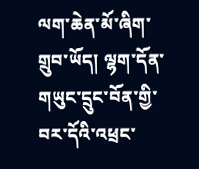ལག་ཆེན་མོ་ཞིག་གྲུབ་ཡོད། ལྷག་དོན་གཡུང་དྲུང་བོན་གྱི་བར་དོའི་འཕྲང་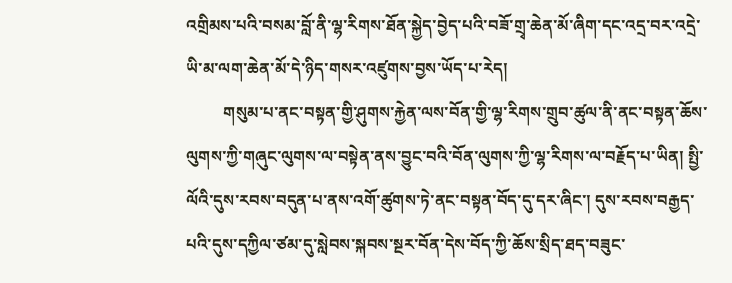འགྲིམས་པའི་བསམ་བློ་ནི་ལྷ་རིགས་ཐོན་སྐྱེད་བྱེད་པའི་བཟོ་གྲྭ་ཆེན་མོ་ཞིག་དང་འདྲ་བར་འདྲེ་ཡི་མ་ལག་ཆེན་མོ་དེ་ཉིད་གསར་འཛུགས་བྱས་ཡོད་པ་རེད།
         གསུམ་པ་ནང་བསྟན་གྱི་ཤུགས་རྐྱེན་ལས་བོན་གྱི་ལྷ་རིགས་གྲུབ་ཚུལ་ནི་ནང་བསྟན་ཆོས་ལུགས་ཀྱི་གཞུང་ལུགས་ལ་བསྟེན་ནས་བྱུང་བའི་བོན་ལུགས་ཀྱི་ལྷ་རིགས་ལ་བརྗོད་པ་ཡིན། སྤྱི་ལོའི་དུས་རབས་བདུན་པ་ནས་འགོ་ཚུགས་ཏེ་ནང་བསྟན་བོད་དུ་དར་ཞིང་། དུས་རབས་བརྒྱད་པའི་དུས་དཀྱིལ་ཙམ་དུ་སླེབས་སྐབས་སྔར་བོན་དེས་བོད་ཀྱི་ཆོས་སྲིད་ཐད་བཟུང་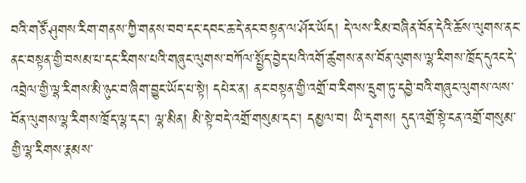བའི་གཙོ་ཤུགས་རིག་གནས་ཀྱི་གནས་བབ་དང་དབང་ཆ་དེ་ནང་བསྟན་ལ་ཤོར་ཡོད། དེ་ལས་རིམ་བཞིན་བོན་དེའི་ཆོས་ལུགས་ནང་ནང་བསྟན་གྱི་བསམ་པ་དང་རིགས་པའི་གཞུང་ལུགས་བཀོལ་སྤྱོད་བྱེད་པའི་འགོ་ཚུགས་ནས་བོན་ལུགས་ལྷ་རིགས་ཁྲོད་དུའང་དེ་འབྲེལ་གྱི་ལྷ་རིགས་མི་ཉུང་བ་ཞིག་བྱུང་ཡོད་པ་སྟེ། དཔེར་ན། ནང་བསྟན་གྱི་འགྲོ་བ་རིགས་དྲུག་ཏུ་དབྱེ་བའི་གཞུང་ལུགས་ལས་བོན་ལུགས་ལྷ་རིགས་ཁྲོད་ལྷ་དང་། ལྷ་མིན། མི་སྟེ་བདེ་འགྲོ་གསུམ་དང་། དམྱལ་བ། ཡི་དྭགས། དུད་འགྲོ་སྟེ་ངན་འགྲོ་གསུམ་གྱི་ལྷ་རིགས་རྣམས་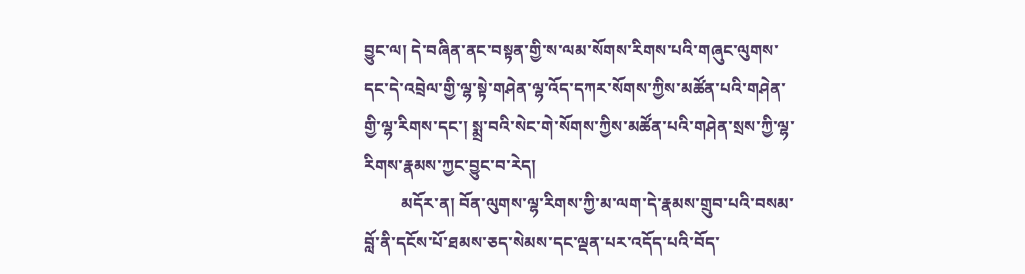བྱུང་ལ། དེ་བཞིན་ནང་བསྟན་གྱི་ས་ལམ་སོགས་རིགས་པའི་གཞུང་ལུགས་དང་དེ་འབྲེལ་གྱི་ལྷ་སྟེ་གཤེན་ལྷ་འོད་དཀར་སོགས་ཀྱིས་མཚོན་པའི་གཤེན་གྱི་ལྷ་རིགས་དང་། སྨྲ་བའི་སེང་གེ་སོགས་ཀྱིས་མཚོན་པའི་གཤེན་སྲས་ཀྱི་ལྷ་རིགས་རྣམས་ཀྱང་བྱུང་བ་རེད།
         མདོར་ན། བོན་ལུགས་ལྷ་རིགས་ཀྱི་མ་ལག་དེ་རྣམས་གྲུབ་པའི་བསམ་བློ་ནི་དངོས་པོ་ཐམས་ཅད་སེམས་དང་ལྡན་པར་འདོད་པའི་བོད་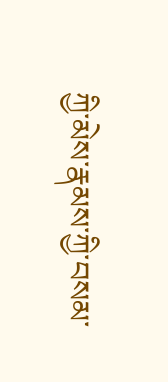ཀྱི་མེས་རྣམས་ཀྱི་བསམ་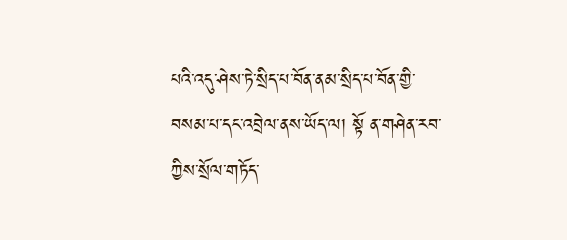པའི་འདུ་ཤེས་ཏེ་སྲིད་པ་བོན་ནམ་སྲིད་པ་བོན་གྱི་བསམ་པ་དང་འབྲེལ་ནས་ཡོད་ལ། སྟོ ན་གཤེན་རབ་ཀྱིས་སྲོལ་གཏོད་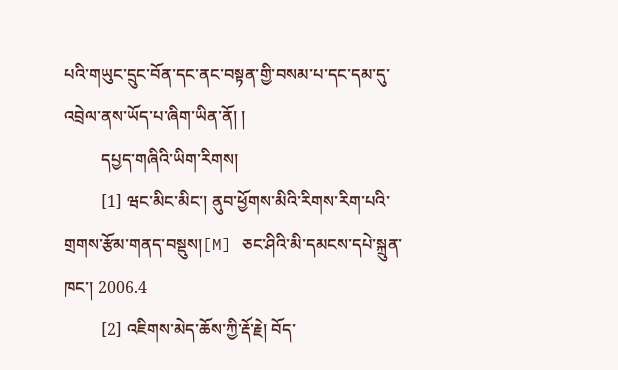པའི་གཡུང་དྲུང་བོན་དང་ནང་བསྟན་གྱི་བསམ་པ་དང་དམ་དུ་འབྲེལ་ནས་ཡོད་པ་ཞིག་ཡིན་ནོ། །
         དཔྱད་གཞིའི་ཡིག་རིགས།
         [1] ཝང་མིང་མིང་། ནུབ་ཕྱོགས་མིའི་རིགས་རིག་པའི་གྲགས་རྩོམ་གནད་བསྡུས།[M] ཅང་ཤིའི་མི་དམངས་དཔེ་སྐྲུན་ཁང་། 2006.4
         [2] འཇིགས་མེད་ཆོས་ཀྱི་རྡོ་རྗེ། བོད་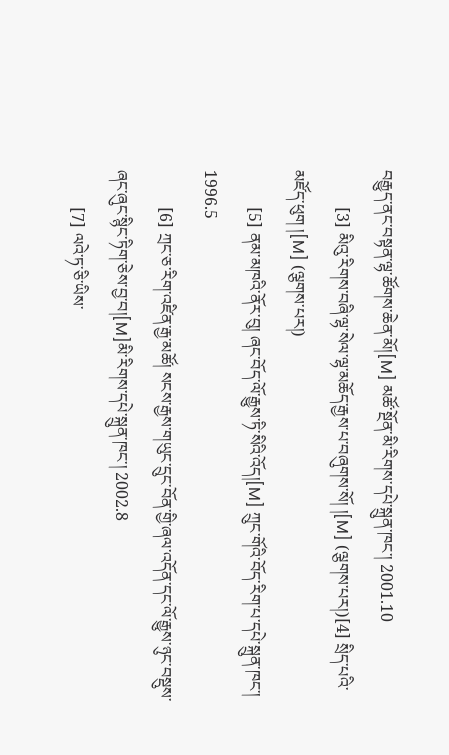བརྒྱུད་ནང་བསྟན་ལྷ་ཚོགས་ཆེན་མོ།[M] མཚོ་སྔོན་མི་རིགས་དཔེ་སྐྲུན་ཁང་། 2001.10
         [3] མིའུ་རིགས་བཞི་ལྷ་སེལ་ལྷ་མཆོད་རྒྱས་པ་བཞུགས་སོ། །[M] (ལྕགས་པར།)[4] སྲིད་པའི་མཛོད་ཕུག །[M] (ལྕགས་པར།)
         [5] ནམ་མཁའི་ནོར་བུ། ཞང་བོད་ལོ་རྒྱུས་ཏི་སིའི་འོད།[M] ཀྲུང་གོའི་བོད་རིག་པ་དཔེ་སྐྲུན་ཁང་། 1996.5
         [6] ཀྲང་ཅ་རིག་འཛིན་རྒྱ་མཚོ། སངས་རྒྱས་གཡུང་དྲུང་བོན་གྱི་ཞལ་འདོན་དང་ལོ་རྒྱུས་ཉུང་བསྡུས་ཞང་ཞུང་སྙིང་ཏིག་ཅེས་བྱ་བ།[M]མི་རིགས་དཔེ་སྐྲུན་ཁང་། 2002.8
         [7] ལའེ་ཏ་ཅི་ཡིས་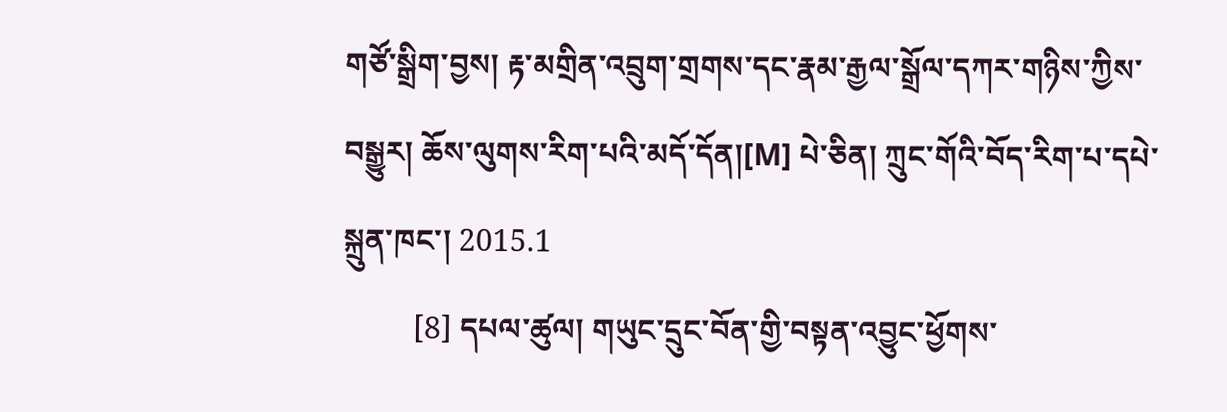གཙོ་སྒྲིག་བྱས། རྟ་མགྲིན་འབྲུག་གྲགས་དང་རྣམ་རྒྱལ་སྒྲོལ་དཀར་གཉིས་ཀྱིས་བསྒྱུར། ཆོས་ལུགས་རིག་པའི་མདོ་དོན།[M] པེ་ཅིན། ཀྲུང་གོའི་བོད་རིག་པ་དཔེ་སྐྲུན་ཁང་། 2015.1
         [8] དཔལ་ཚུལ། གཡུང་དྲུང་བོན་གྱི་བསྟན་འབྱུང་ཕྱོགས་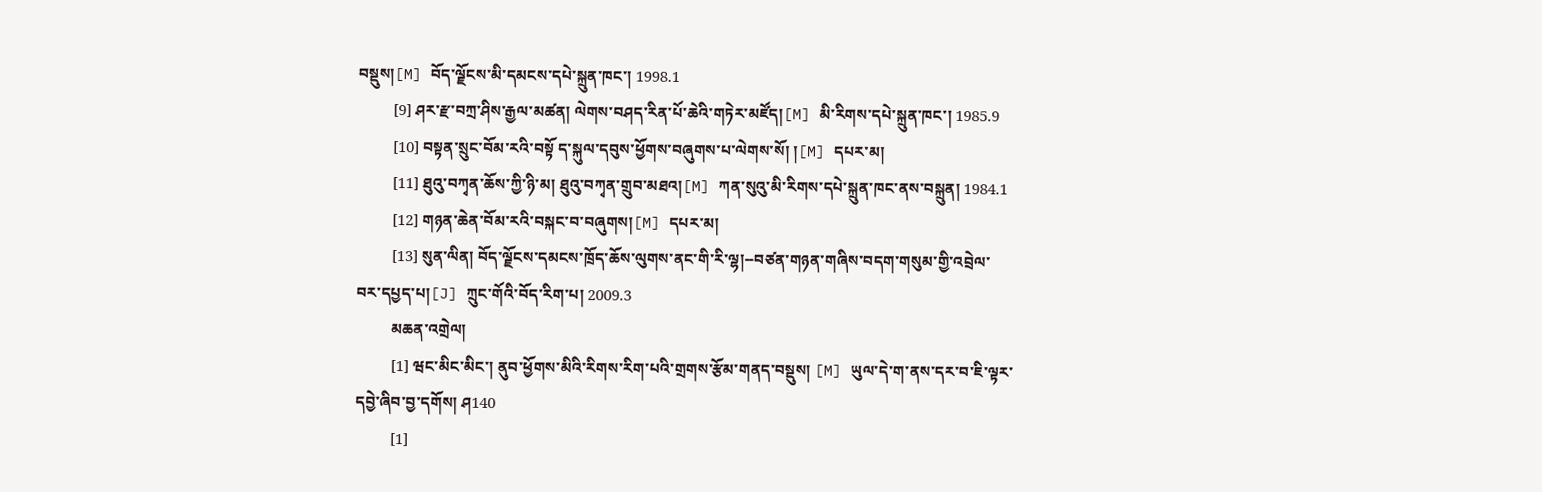བསྡུས།[M] བོད་ལྗོངས་མི་དམངས་དཔེ་སྐྲུན་ཁང་། 1998.1
         [9] ཤར་རྫ་བཀྲ་ཤིས་རྒྱལ་མཚན། ལེགས་བཤད་རིན་པོ་ཆེའི་གཏེར་མཛོད།[M] མི་རིགས་དཔེ་སྐྲུན་ཁང་། 1985.9
         [10] བསྟན་སྲུང་བོམ་རའི་བསྟོ ད་སྐུལ་དབུས་ཕྱོགས་བཞུགས་པ་ལེགས་སོ། །[M] དཔར་མ།
         [11] ཐུའུ་བཀྭན་ཆོས་ཀྱི་ཉི་མ། ཐུའུ་བཀྭན་གྲུབ་མཐའ།[M] ཀན་སུའུ་མི་རིགས་དཔེ་སྐྲུན་ཁང་ནས་བསྐྲུན། 1984.1
         [12] གཉན་ཆེན་བོམ་རའི་བསྐང་བ་བཞུགས།[M] དཔར་མ།
         [13] སུན་ལིན། བོད་ལྗོངས་དམངས་ཁྲོད་ཆོས་ལུགས་ནང་གི་རི་ལྷ།--བཙན་གཉན་གཞིས་བདག་གསུམ་གྱི་འབྲེལ་བར་དཔྱད་པ།[J] ཀྲུང་གོའི་བོད་རིག་པ། 2009.3
         མཆན་འགྲེལ།
         [1] ཝང་མིང་མིང་། ནུབ་ཕྱོགས་མིའི་རིགས་རིག་པའི་གྲགས་རྩོམ་གནད་བསྡུས། [M] ཡུལ་དེ་ག་ནས་དར་བ་ཇི་ལྟར་དབྱེ་ཞིབ་བྱ་དགོས། ཤ140
         [1]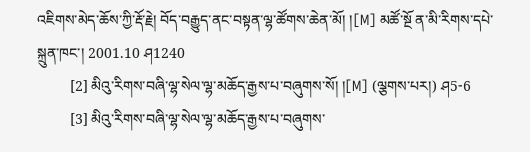འཇིགས་མེད་ཆོས་ཀྱི་རྡོ་རྗེ། བོད་བརྒྱུད་ནང་བསྟན་ལྷ་ཚོགས་ཆེན་མོ། །[M] མཚོ་སྔོ ན་མི་རིགས་དཔེ་སྐྲུན་ཁང་། 2001.10 ཤ1240
         [2] མིའུ་རིགས་བཞི་ལྷ་སེལ་ལྷ་མཆོད་རྒྱས་པ་བཞུགས་སོ། །[M] (ལྕགས་པར།) ཤ5-6
         [3] མིའུ་རིགས་བཞི་ལྷ་སེལ་ལྷ་མཆོད་རྒྱས་པ་བཞུགས་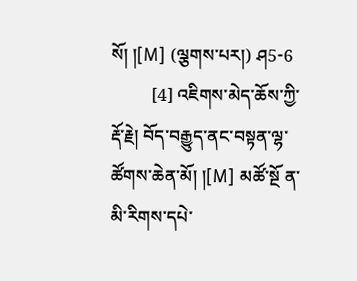སོ། །[M] (ལྕགས་པར།) ཤ5-6
         [4] འཇིགས་མེད་ཆོས་ཀྱི་རྡོ་རྗེ། བོད་བརྒྱུད་ནང་བསྟན་ལྷ་ཚོགས་ཆེན་མོ། །[M] མཚོ་སྔོ ན་མི་རིགས་དཔེ་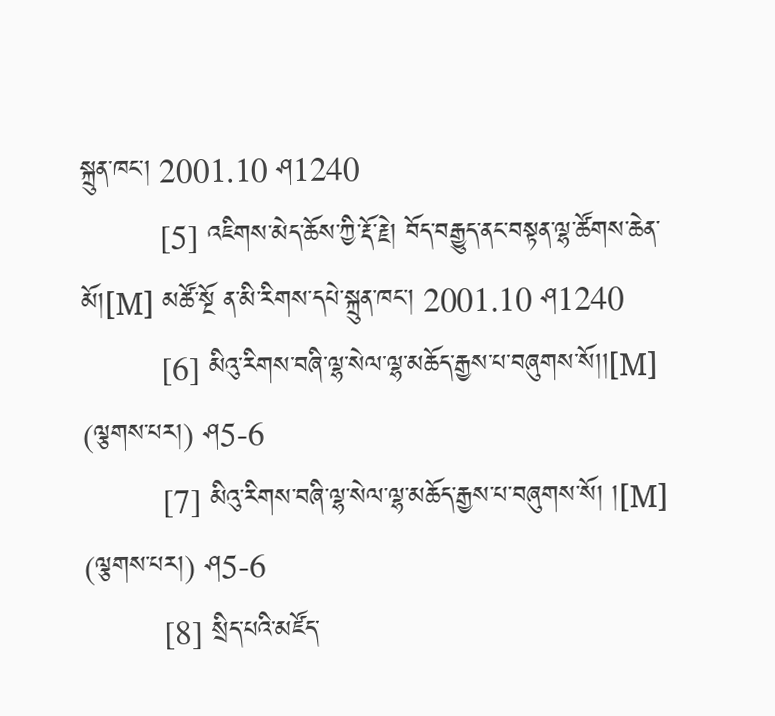སྐྲུན་ཁང་། 2001.10 ཤ1240
         [5] འཇིགས་མེད་ཆོས་ཀྱི་རྡོ་རྗེ། བོད་བརྒྱུད་ནང་བསྟན་ལྷ་ཚོགས་ཆེན་མོ།[M] མཚོ་སྔོ ན་མི་རིགས་དཔེ་སྐྲུན་ཁང་། 2001.10 ཤ1240
         [6] མིའུ་རིགས་བཞི་ལྷ་སེལ་ལྷ་མཆོད་རྒྱས་པ་བཞུགས་སོ།།[M] (ལྕགས་པར།) ཤ5-6
         [7] མིའུ་རིགས་བཞི་ལྷ་སེལ་ལྷ་མཆོད་རྒྱས་པ་བཞུགས་སོ། །[M] (ལྕགས་པར།) ཤ5-6
         [8] སྲིད་པའི་མཛོད་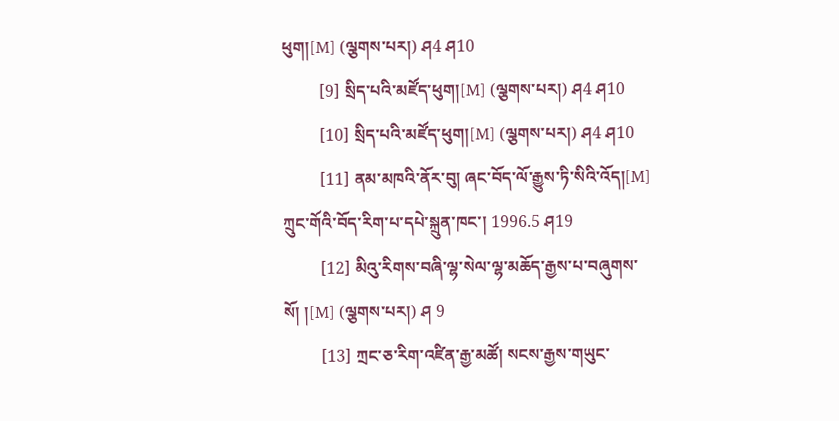ཕུག།[M] (ལྕགས་པར།) ཤ4 ཤ10
         [9] སྲིད་པའི་མཛོད་ཕུག།[M] (ལྕགས་པར།) ཤ4 ཤ10
         [10] སྲིད་པའི་མཛོད་ཕུག།[M] (ལྕགས་པར།) ཤ4 ཤ10
         [11] ནམ་མཁའི་ནོར་བུ། ཞང་བོད་ལོ་རྒྱུས་ཏི་སིའི་འོད།[M] ཀྲུང་གོའི་བོད་རིག་པ་དཔེ་སྐྲུན་ཁང་། 1996.5 ཤ19
         [12] མིའུ་རིགས་བཞི་ལྷ་སེལ་ལྷ་མཆོད་རྒྱས་པ་བཞུགས་སོ། །[M] (ལྕགས་པར།) ཤ 9
         [13] ཀྲང་ཅ་རིག་འཛིན་རྒྱ་མཚོ། སངས་རྒྱས་གཡུང་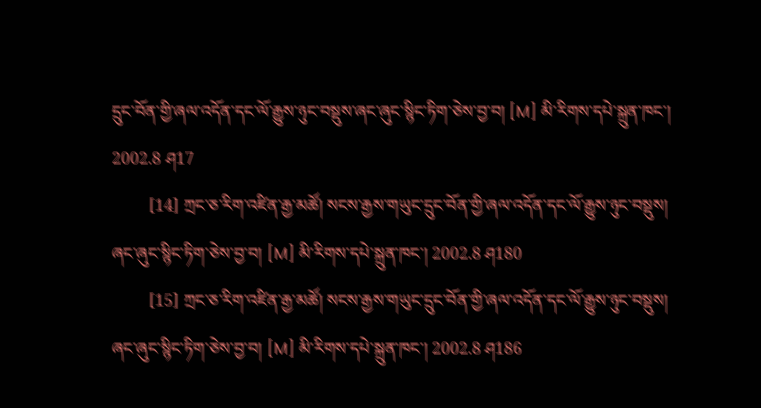དྲུང་བོན་གྱི་ཞལ་འདོན་དང་ལོ་རྒྱུས་ཉུང་བསྡུས་ཞང་ཞུང་སྙིང་ཏིག་ཅེས་བྱ་བ། [M] མི་རིགས་དཔེ་སྐྲུན་ཁང་། 2002.8 ཤ17
         [14] ཀྲང་ཅ་རིག་འཛིན་རྒྱ་མཚོ། སངས་རྒྱས་གཡུང་དྲུང་བོན་གྱི་ཞལ་འདོན་དང་ལོ་རྒྱུས་ཉུང་བསྡུས། ཞང་ཞུང་སྙིང་ཏིག་ཅེས་བྱ་བ། [M] མི་རིགས་དཔེ་སྐྲུན་ཁང་། 2002.8 ཤ180
         [15] ཀྲང་ཅ་རིག་འཛིན་རྒྱ་མཚོ། སངས་རྒྱས་གཡུང་དྲུང་བོན་གྱི་ཞལ་འདོན་དང་ལོ་རྒྱུས་ཉུང་བསྡུས། ཞང་ཞུང་སྙིང་ཏིག་ཅེས་བྱ་བ། [M] མི་རིགས་དཔེ་སྐྲུན་ཁང་། 2002.8 ཤ186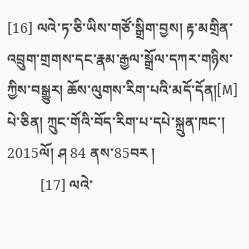[16] ལའེ་ཏ་ཅི་ཡིས་གཙོ་སྒྲིག་བྱས། རྟ་མགྲིན་འབྲུག་གྲགས་དང་རྣམ་རྒྱལ་སྒྲོལ་དཀར་གཉིས་ཀྱིས་བསྒྱུར། ཆོས་ལུགས་རིག་པའི་མདོ་དོན།[M] པེ་ཅིན། ཀྲུང་གོའི་བོད་རིག་པ་དཔེ་སྐྲུན་ཁང་། 2015ལོ། ཤ 84 ནས་85བར །
         [17] ལའེ་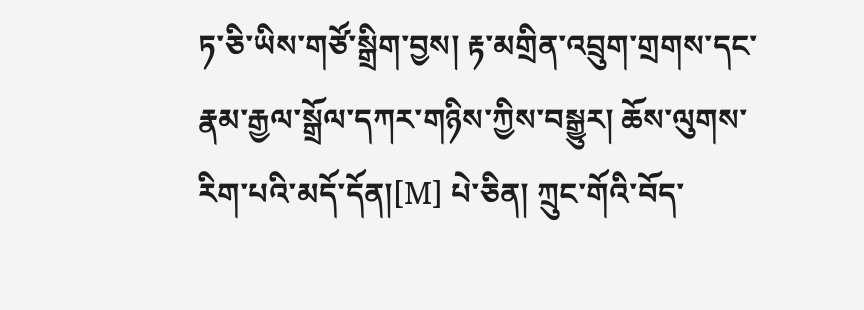ཏ་ཅི་ཡིས་གཙོ་སྒྲིག་བྱས། རྟ་མགྲིན་འབྲུག་གྲགས་དང་རྣམ་རྒྱལ་སྒྲོལ་དཀར་གཉིས་ཀྱིས་བསྒྱུར། ཆོས་ལུགས་རིག་པའི་མདོ་དོན།[M] པེ་ཅིན། ཀྲུང་གོའི་བོད་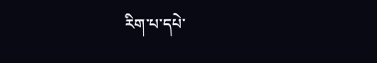རིག་པ་དཔེ་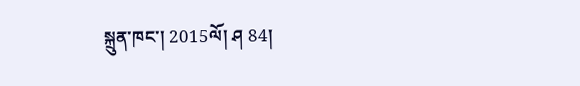སྐྲུན་ཁང་། 2015ལོ། ཤ 84།